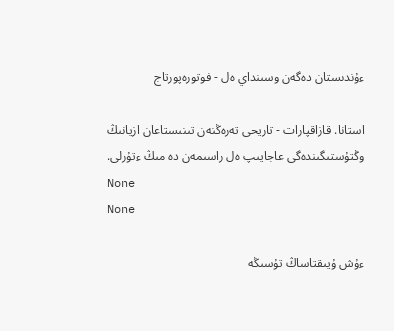ءۇندىستان دەگەن وسىنداي ەل - فوتورەپورتاج

استانا. قازاقپارات - تاريحى تەرەڭنەن تىنىستاعان ازيانىڭ وڭتۇستىگىندەگى عاجايىپ ەل راسىمەن دە مىڭ ءتۇرلى.
None
None

ءۇش ۇيىقتاساڭ تۇسىڭە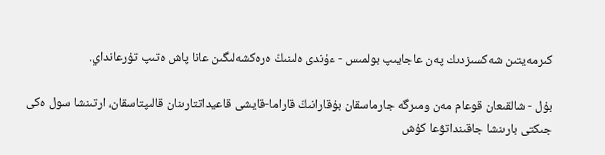كىرمەيتىن شەكسىزدىك پەن عاجايىپ بولمىس - ءۇندى ەلىنىڭ ەرەكشەلىگىن عانا پاش ەتىپ تۇرعانداي.

بۇل - شالقىعان قوعام مەن ومىرگە جارماسقان بۇقارانىڭ قاراما-قايشى قاعيداتتارىنان قالىپتاسقان، ارتىنشا سول ەكى جىكتى بارىنشا جاقىنداتۋعا كۇش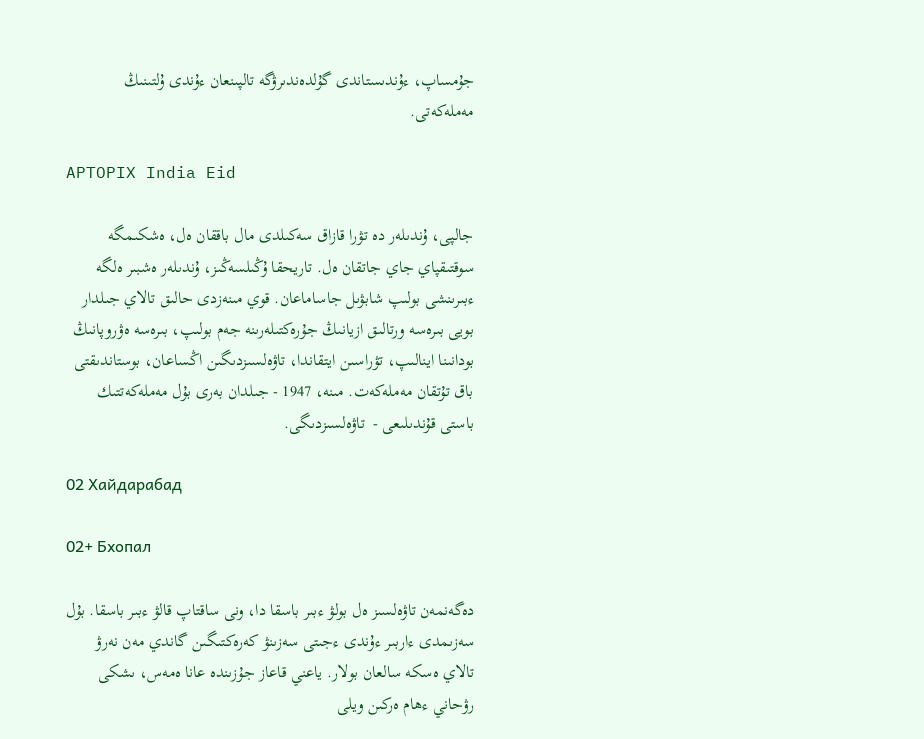جۇمساپ، ءۇندىستاندى گۇلدەندىرۋگە تالپىنعان ءۇندى ۇلتىنىڭ مەملەكەتى.

APTOPIX India Eid

جالپى، ۇندىلەر دە تۋرا قازاق سەكىلدى مال باققان ەل، ەشكىمگە سوقتىقپاي جاي جاتقان ەل. تاريحقا ۇڭىلسەڭىز، ۇندىلەر ەشبىر ەلگە ءبىرىنشى بولىپ شابۋىل جاساماعان. قوي مىنەزدى حالىق تالاي جىلدار بويى بىرەسە ورتالىق ازيانىڭ جۇرەكتىلەرىنە جەم بولىپ، بىرەسە ەۋروپانىڭ بودانىنا اينالىپ، تۋراسىن ايتقاندا، تاۋەلسىزدىگىن اڭساعان، بوستاندىقتى باق تۇتقان مەملەكەت. مىنە، 1947 - جىلدان بەرى بۇل مەملەكەتتىك باستى قۇندىلىعى -  تاۋەلسىزدىگى.

02 Хайдарабад

02+ Бхопал

دەگەنمەن تاۋەلسىز ەل بولۋ ءبىر باسقا دا، ونى ساقتاپ قالۋ ءبىر باسقا. بۇل سەزىمدى ءاربىر ءۇندى ءجىتى سەزىنۋ كەرەكتىگىن گاندي مەن نەرۋ تالاي ەسكە سالعان بولار. ياعني قاعاز جۇزىندە عانا ەمەس، ىشكى رۋحاني ءھام ەركىن ويلى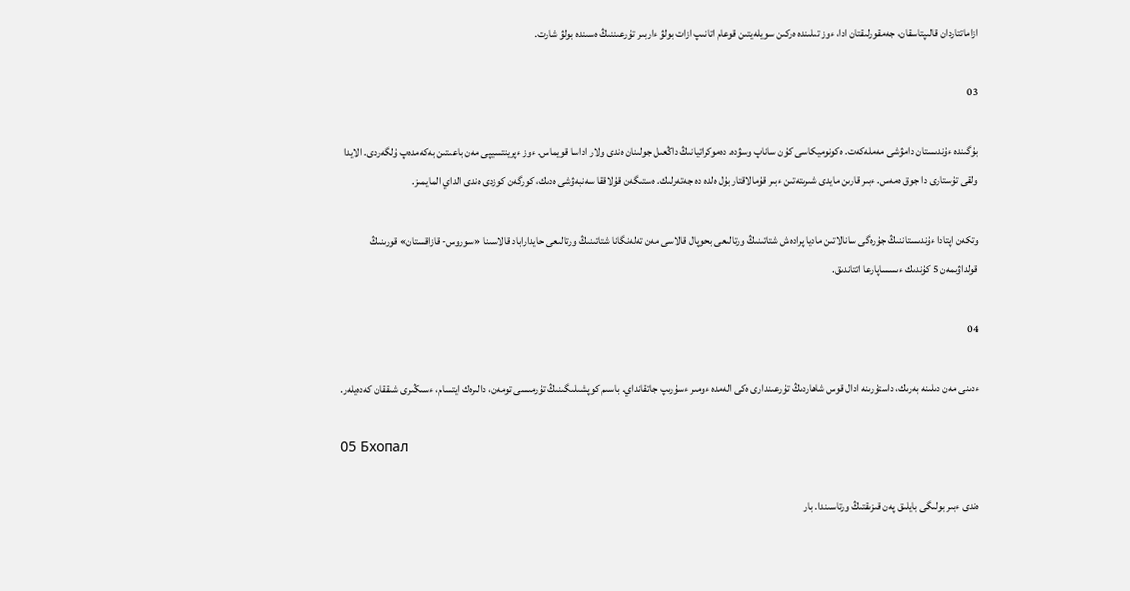ازاماتتاردان قالىپتاسقان، جەمقورلىقتان ادا، ءوز تىلىندە ەركىن سويلەيتىن قوعام اتانىپ ازات بولۋ ءاربىر تۇرعىننىڭ ەسىندە بولۋ شارت.

03

بۇگىندە ءۇندىستان دامۋشى مەملەكەت. ەكونوميكاسى كۇن ساناپ وسۋدە. دەموكراتيانىڭ داڭعىل جولىنان ەندى ولار اداسا قويماس. ءوز ءپرينتسيپى مەن باعىتىن بەكەمدەپ ۇلگەردى. الايدا ولقى تۇستارى دا جوق ەمەس. ءبىر قارىن مايدى شىرىتەتىن ءبىر قۇمالاقتار بۇل ەلدە دە جەتەرلىك. ەستىگەن قۇلاققا سەنبەۋشى ەدىك، كورگەن كوزدى ەندى الداي المايمىز.

وتكەن اپتادا ءۇندىستاننىڭ جۇرەگى سانالاتىن ماديا پرادەش شتاتىنىڭ ورتالىعى بحوپال قالاسى مەن تەلەنگانا شتاتىنىڭ ورتالىعى حايداراباد قالاسىنا «سوروس- قازاقستان» قورىنىڭ قولداۋىمەن 5 كۇندىك ءىسساپارعا اتتاندىق.

04

ءدىنى مەن دىلىنە بەرىك، داستۇرىنە ادال قوس شاھاردىڭ تۇرعىندارى ەكى الەمدە ءومىر ءسۇرىپ جاتقانداي. باسىم كوپشىلىگىنىڭ تۇرمىسى تومەن، دالىرەك ايتسام، ءسىڭىرى شىققان كەدەيلەر.

05 Бхопал

ەندى ءبىر بولىگى بايلىق پەن قىزىقتىڭ ورتاسىندا. بار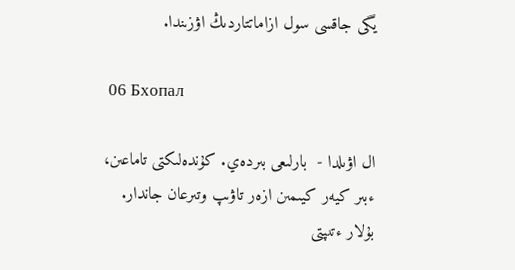يگى جاقسى سول ازاماتتاردىڭ اۋزىندا.

 06 Бхопал

ال اۋىلدا -  بارلىعى بىردەي. كۇندەلىكتى تاماعىن، ءبىر كيەر كيىمىن ازەر تاۋىپ وتىرعان جاندار. بۇلار ءتىپتى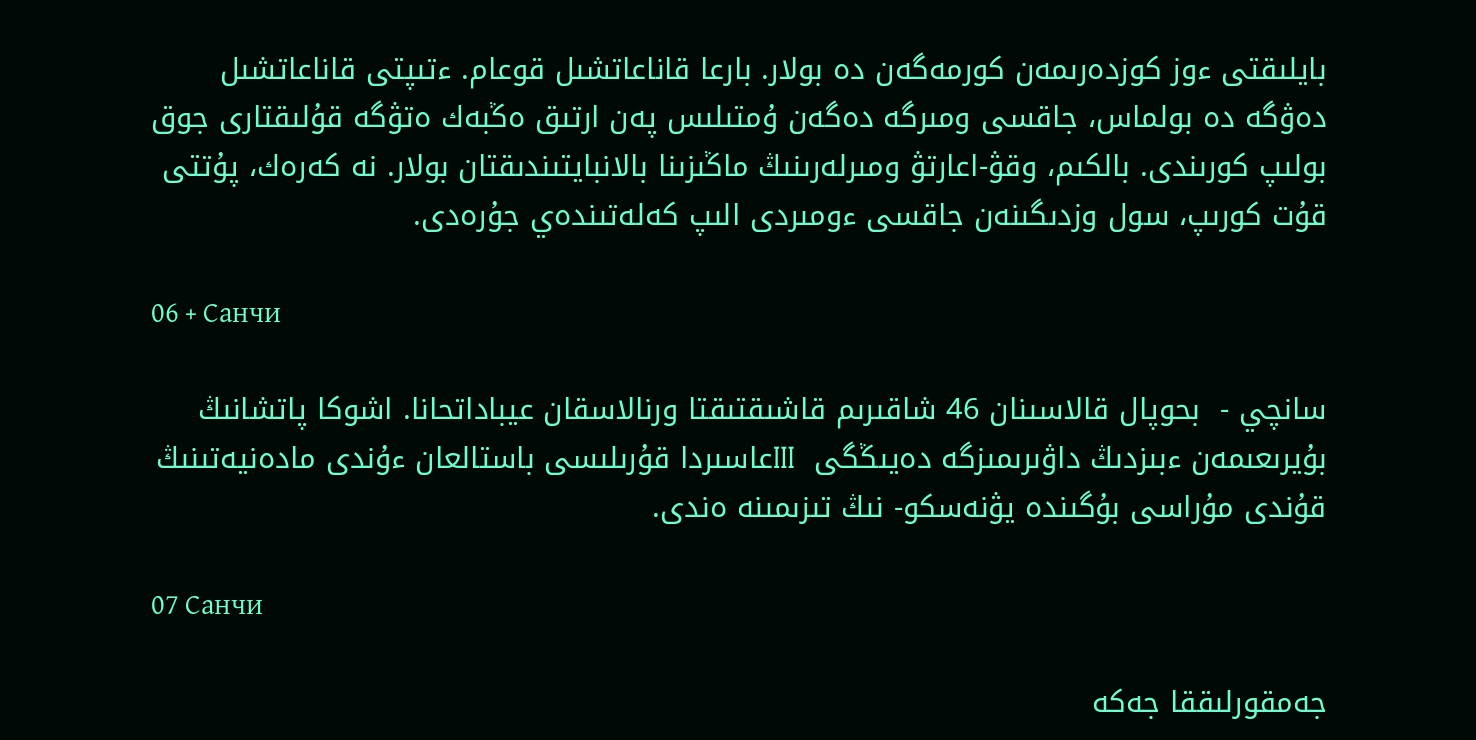بايلىقتى ءوز كوزدەرىمەن كورمەگەن دە بولار. بارعا قاناعاتشىل قوعام. ءتىپتى قاناعاتشىل دەۋگە دە بولماس، جاقسى ومىرگە دەگەن ۇمتىلىس پەن ارتىق ەڭبەك ەتۋگە قۇلىقتارى جوق بولىپ كورىندى. بالكىم، وقۋ-اعارتۋ ومىرلەرىنىڭ ماڭىزىنا بالانبايتىندىقتان بولار. نە كەرەك، پۇتتى قۇت كورىپ، سول وزدىگىنەن جاقسى ءومىردى الىپ كەلەتىندەي جۇرەدى.

06 + Санчи

سانچي -  بحوپال قالاسىنان 46 شاقىرىم قاشىقتىقتا ورنالاسقان عيباداتحانا. اشوكا پاتشانىڭ بۇيرىعىمەن ءبىزدىڭ داۋىرىمىزگە دەيىڭگى  Ⅲعاسىردا قۇرىلىسى باستالعان ءۇندى مادەنيەتىنىڭ قۇندى مۇراسى بۇگىندە يۋنەسكو- نىڭ تىزىمىنە ەندى.

07 Санчи

جەمقورلىققا جەكە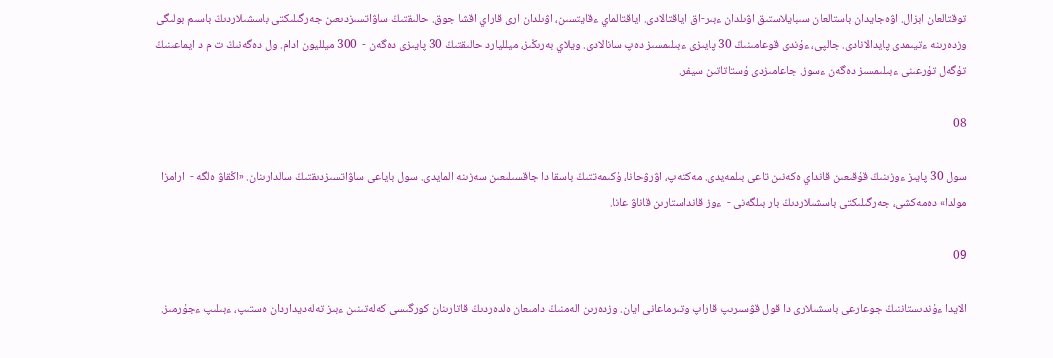توقتالعان ابزال. اۋەجايدان باستالعان سىبايلاستىق اۋىلدان ءبىر-اق اياقتالادى. اياقتالماي ءقايتسىن، اۋىلدان ارى قاراي اقشا جوق. حالىقتىڭ ساۋاتسىزدىعىن جەرگىلىكتى باسشىلاردىڭ باسىم بولىگى وزدەرىنە ءتيىمدى پايدالانادى. جالپى، ءۇندى قوعامىنىڭ 30 پايىزى ءبىلىمسىز دەپ سانالادى. ويلاي بەرىڭىز، ميلليارد حالىقتىڭ 30 پايىزى دەگەن -  300 ميلليون ادام. ول دەگەنىڭ ت م د ايماعىنىڭ تۇگەل تۇرعىنى ءبىلىمسىز دەگەن ءسوز. جاعامىزدى ۇستاتاتىن سيفر.

08

سول 30 پايىز ءوزىنىڭ قۇقىعىن قانداي ەكەنىن تاعى بىلمەيدى. مەكتەپ، اۋرۋحانا، ۇكىمەتتىڭ باسقا دا جاقسىلىعىن سەزىنە المايدى. سول باياعى ساۋاتسىزدىقتىڭ سالدارىنان. «اڭقاۋ ەلگە -  ارامزا مولدا» دەمەكشى، جەرگىلىكتى باسشىلاردىڭ بار بىلگەنى -  ءوز قانداستارىن قاناۋ عانا.

09

الايدا ءۇندىستاننىڭ جوعارعى باسشىلارى دا قول قۋسىرىپ قاراپ وتىرماعانى ايان. وزدەرىن الەمنىڭ دامىعان ەلدەردىڭ قاتارىنان كورگىسى كەلەتىنىن ءبىز تەلەديداردان ەستىپ، ءبىلىپ ءجۇرمىز.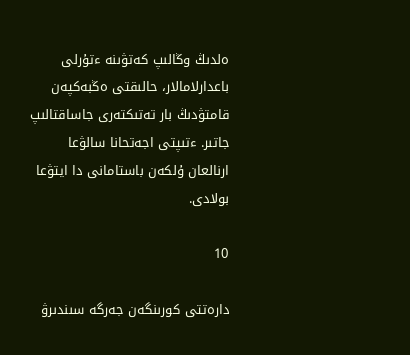ەلدىڭ وڭالىپ كەتۋىنە ءتۇرلى باعدارلامالار، حالىقتى ەڭبەكپەن قامتۋدىڭ بار تەتىكتەرى جاساقتالىپ جاتىر. ءتىپتى اجەتحانا سالۋعا ارنالعان ۇلكەن باستامانى دا ايتۋعا بولادى.

10

دارەتتى كورىنگەن جەرگە سىندىرۋ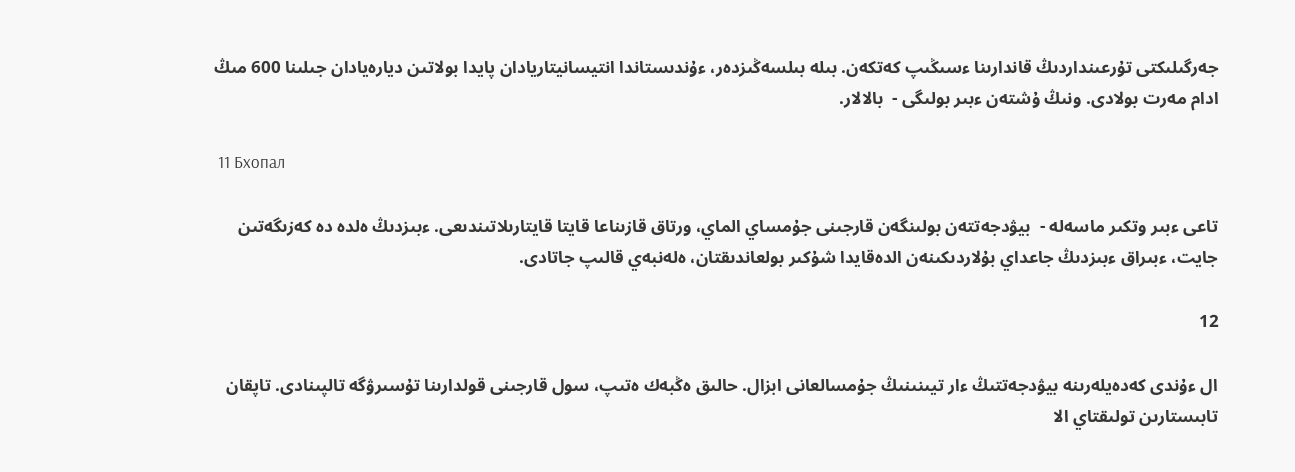جەرگىلىكتى تۇرعىنداردىڭ قاندارىنا ءسىڭىپ كەتكەن. بىلە بىلسەڭىزدەر، ءۇندىستاندا انتيسانيتاريادان پايدا بولاتىن ديارەيادان جىلىنا 600 مىڭ ادام مەرت بولادى. ونىڭ ۇشتەن ءبىر بولىگى -  بالالار.

 11 Бхопал

تاعى ءبىر وتكىر ماسەلە -  بيۋدجەتتەن بولىنگەن قارجىنى جۇمساي الماي، ورتاق قازىناعا قايتا قايتارىلاتىندىعى. ءبىزدىڭ ەلدە دە كەزىگەتىن جايت، ءبىراق ءبىزدىڭ جاعداي بۇلاردىكىنەن الدەقايدا شۇكىر بولعاندىقتان، ەلەنبەي قالىپ جاتادى.

12

ال ءۇندى كەدەيلەرىنە بيۋدجەتتىڭ ءار تيىنىنىڭ جۇمسالعانى ابزال. حالىق ەڭبەك ەتىپ، سول قارجىنى قولدارىنا تۇسىرۋگە تالپىنادى. تاپقان تابىستارىن تولىقتاي الا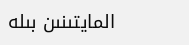المايتىنىن بىلە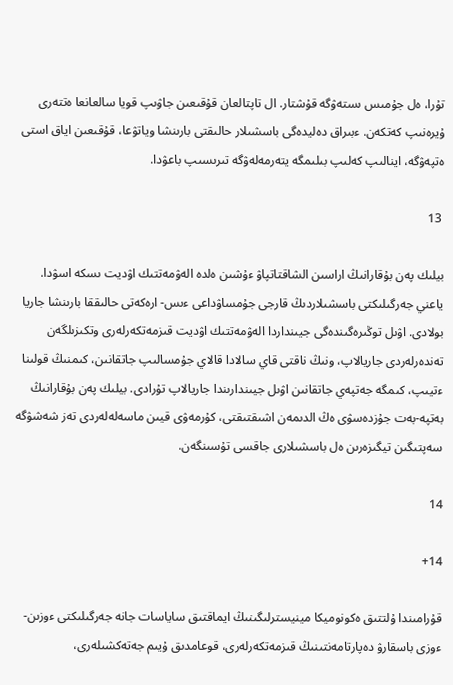تۇرا، ەل جۇمىس ىستەۋگە قۇشتار. ال تاپتالعان قۇقىعىن جاۋىپ قويا سالعانعا ەتتەرى ۇيرەنىپ كەتكەن. ءبىراق دەليدەگى باسشىلار حالىقتى بارىنشا وياتۋعا، قۇقىعىن اياق استى ەتپەۋگە، اينالىپ كەلىپ بىلىمگە يتەرمەلەۋگە تىرىسىپ باعۋدا.

 13

بيلىك پەن بۇقارانىڭ اراسىن الشاقتاتپاۋ ءۇشىن ەلدە الەۋمەتتىك اۋديت ىسكە اسۋدا. ياعني جەرگىلىكتى باسشىلاردىڭ قارجى جۇمساۋداعى ءىس- ارەكەتى حالىققا بارىنشا جاريا بولادى. اۋىل توڭىرەگىندەگى جيىنداردا الەۋمەتتىك اۋديت قىزمەتكەرلەرى وتكىزىلگەن تەندەرلەردى جاريالاپ، ونىڭ ناقتى قاي سالادا قالاي جۇمسالىپ جاتقانىن، كىمنىڭ قولىنا ءتيىپ، كىمگە جەتپەي جاتقانىن اۋىل جيىندارىندا جاريالاپ تۇرادى. بيلىك پەن بۇقارانىڭ بەتپە-بەت جۇزدەسۋى ەڭ الدىمەن اشىقتىقتى، كۇرمەۋى قيىن ماسەلەلەردى تەز شەشۋگە سەپتىگىن تيگىزەرىن ەل باسشىلارى جاقسى تۇسىنگەن.

14

14+

قۇرامىندا ۇلتتىق ەكونوميكا مينيسترلىگىنىڭ ايماقتىق ساياسات جانە جەرگىلىكتى ءوزىن- ءوزى باسقارۋ دەپارتامەنتىنىڭ قىزمەتكەرلەرى، قوعامدىق ۇيىم جەتەكشىلەرى،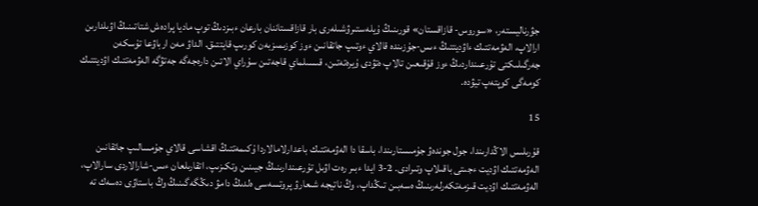جۋرناليستەر، «سوروس- قازاقستان» قورىنىڭ ۇيلەستىرۋشىلەرى بار قازاقستاننان بارعان ءبىزدىڭ توپ ماديا پرادەش شتاتىنىڭ اۋىلدارىن ارالاپ، الەۋمەتتىك ءاۋديتتىڭ ءىس-جۇزىندە قالاي ءوتىپ جاتقانىن ءوز كوزىمىزبەن كورىپ قايتتىق. الداۋ مەن ارباۋعا تۇسكەن جەرگىلىكتى تۇرعىنداردىڭ ءوز قۇقىعىن تالاپ ەتۋدى ۇيرەتەتىن، قىسىلماي قاجەتىن سۇراي الاتىن دارەجەگە جەتۋگە الەۋمەتتىك اۋديتتىك كومەگى كوپتەپ تيۋدە.

15

قۇرىلىس الاڭدارىندا، جول جوندەۋ جۇمىستارىندا، باسقا دا الەۋمەتتىك باعدارلامالاردا ۇكىمەتتىڭ اقشاسى قالاي جۇمسالىپ جاتقانىن الەۋمەتتىك اۋديت ءجىتى باقىلاپ وتىرادى. 2-3 ايدا ءبىر رەت اۋىل تۇرعىندارىنىڭ جيىنىن وتكىزىپ، اتقارىلعان ءىس-شارالاردى سارالاپ، الەۋمەتتىك اۋديت قىزمەتكەرلەرىنىڭ ەسەبىن تىڭداپ، وڭ ناتيجە شىعارۋ پروتسەسى ەلدىڭ دامۋ دىڭگەگىنىڭ وڭ باستاۋى دەسەك تە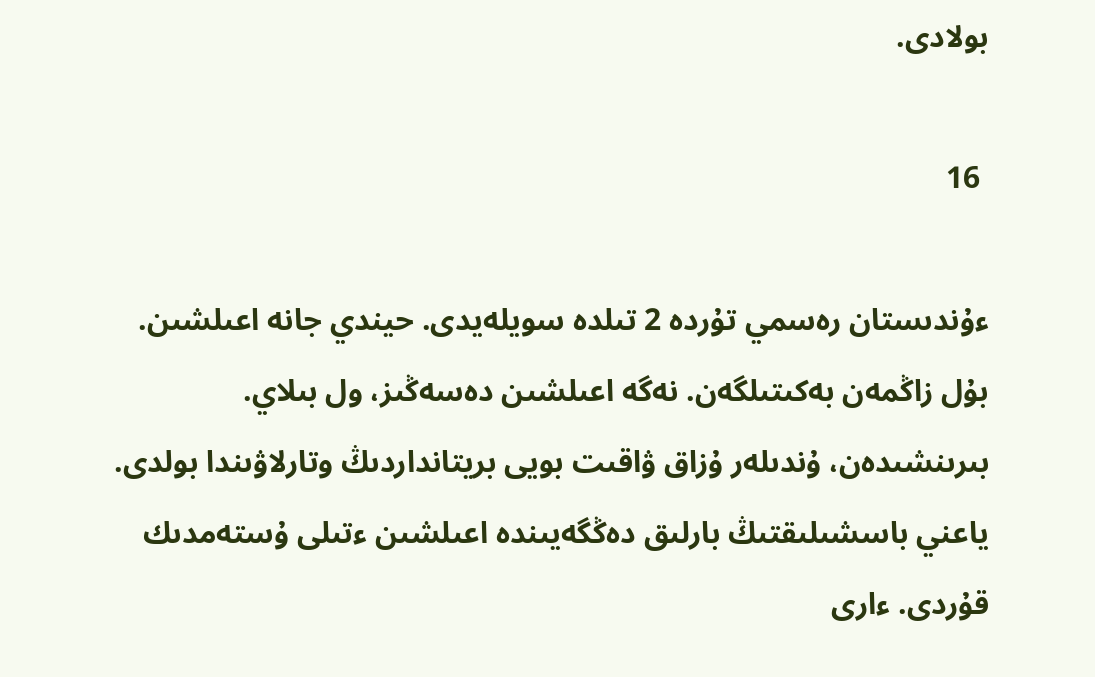بولادى.

 16

ءۇندىستان رەسمي تۇردە 2 تىلدە سويلەيدى. حيندي جانە اعىلشىن. بۇل زاڭمەن بەكىتىلگەن. نەگە اعىلشىن دەسەڭىز، ول بىلاي. بىرىنشىدەن، ۇندىلەر ۇزاق ۋاقىت بويى بريتانداردىڭ وتارلاۋىندا بولدى. ياعني باسشىلىقتىڭ بارلىق دەڭگەيىندە اعىلشىن ءتىلى ۇستەمدىك قۇردى. ءارى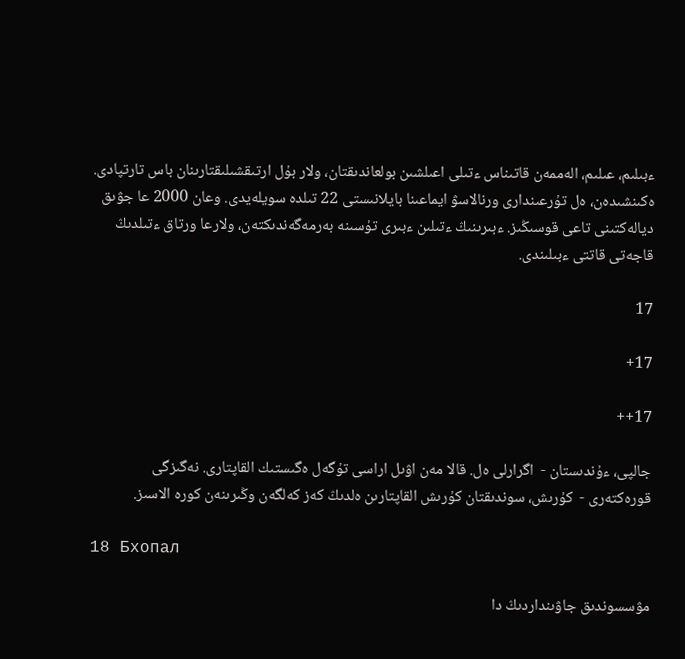ءبىلىم، عىلىم، الەممەن قاتىناس ءتىلى اعىلشىن بولعاندىقتان، ولار بۇل ارتىقشىلىقتارىنان باس تارتپادى. ەكىنشىدەن، ەل تۇرعىندارى ورنالاسۋ ايماعىنا بايلانىستى 22 تىلدە سويلەيدى. وعان 2000 عا جۋىق ديالەكتىنى تاعى قوسىڭىز. ءبىرىنىڭ ءتىلىن ءبىرى تۇسىنە بەرمەگەندىكتەن، ولارعا ورتاق ءتىلدىڭ قاجەتى قاتتى ءبىلىندى.

17

17+

17++

جالپى، ءۇندىستان -  اگرارلى ەل. قالا مەن اۋىل اراسى تۇگەل ەگىستىك القاپتارى. نەگىزگى قورەكتەرى -  كۇرىش، سوندىقتان كۇرىش القاپتارىن ەلدىڭ كەز كەلگەن وڭىرىنەن كورە الاسىز.

18 Бхопал

مۋسسوندىق جاۋىنداردىڭ دا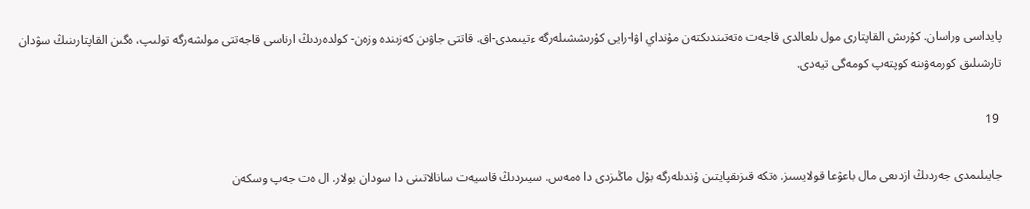پايداسى وراسان. كۇرىش القاپتارى مول ىلعالدى قاجەت ەتەتىندىكتەن مۇنداي اۋا-رايى كۇرىششىلەرگە ءتيىمدى-اق. قاتتى جاۋىن كەزىندە وزەن- كولدەردىڭ ارناسى قاجەتتى مولشەرگە تولىپ، ەگىن القاپتارىنىڭ سۋدان تارشىلىق كورمەۋىنە كوپتەپ كومەگى تيەدى.

 19

جايىلىمدى جەردىڭ ازدىعى مال باعۋعا قولايسىز. ەتكە قىزىقپايتىن ۇندىلەرگە بۇل ماڭىزدى دا ەمەس. سيىردىڭ قاسيەت سانالاتىنى دا سودان بولار. ال ەت جەپ وسكەن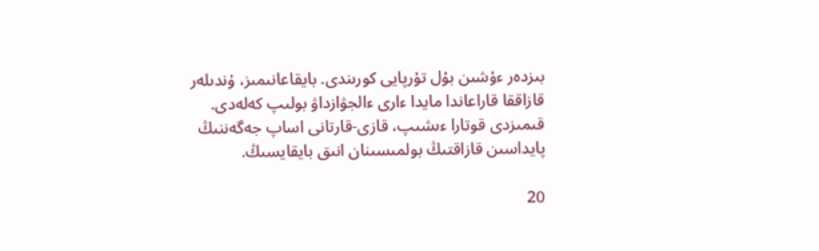بىزدەر ءۇشىن بۇل تۇرپايى كورىندى. بايقاعانىمىز، ۇندىلەر قازاققا قاراعاندا مايدا ءارى ءالجۋازداۋ بولىپ كەلەدى. قىمىزدى قوتارا ءىشىپ، قازى-قارتانى اساپ جەگەننىڭ پايداسىن قازاقتىڭ بولمىسىنان انىق بايقايسىڭ.

20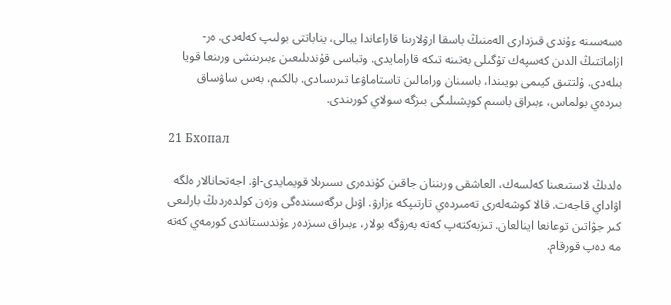ەسەسىنە ءۇندى قىزدارى الەمنىڭ باسقا ارۋلارىنا قاراعاندا يبالى، يناباتتى بولىپ كەلەدى. ەر- ازاماتتىڭ الدىن كەسپەك تۇگىلى بەتىنە تىكە قارامايدى. وتباسى قۇندىلىعىن ءبىرىنشى ورىنعا قويا بىلەدى. ۇلتتىق كيىمى بويىندا، باسىنان ورامالىن تاستاماۋعا تىرىسادى. بالكىم، بەس ساۋساق بىردەي بولماس، ءبىراق باسىم كوپشىلىگى بىزگە سولاي كورىندى.

21 Бхопал

ەلدىڭ لاستىعىنا كەلسەك، العاشقى ورىننان جاقىن كۇندەرى ىسىرىلا قويمايدى-اۋ. اجەتحانالار ەلگە اۋاداي قاجەت. قالا كوشەلەرى تەمىردەي تارتىپكە ءزارۋ. اۋىل ىرگەسىندەگى وزەن كولدەردىڭ بارلىعى كىر جۋاتىن توعانعا اينالعان. تىزبەكتەپ كەتە بەرۋگە بولار، ءبىراق سىزدەر ءۇندىستاندى كورمەي كەتە مە دەپ قورقام.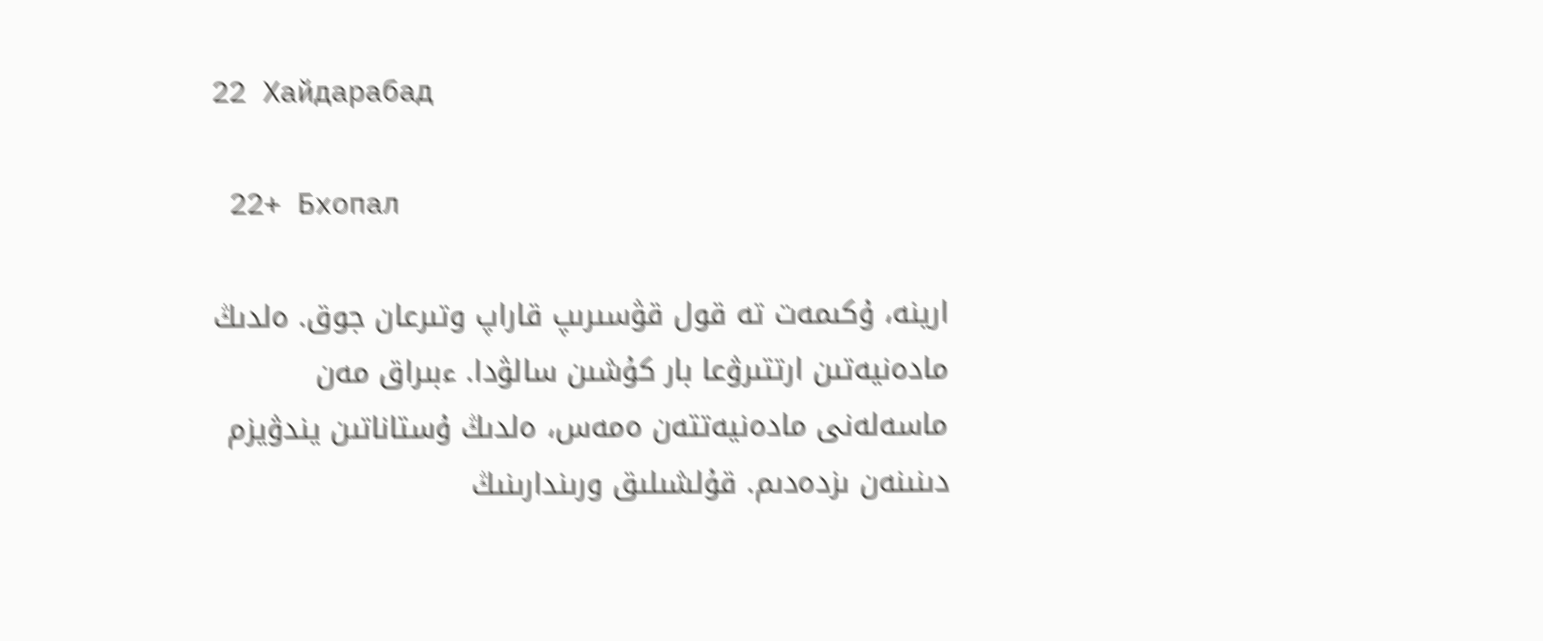22 Хайдарабад

 22+ Бхопал

ارينە، ۇكىمەت تە قول قۋسىرىپ قاراپ وتىرعان جوق. ەلدىڭ مادەنيەتىن ارتتىرۋعا بار كۇشىن سالۋدا. ءبىراق مەن ماسەلەنى مادەنيەتتەن ەمەس، ەلدىڭ ۇستاناتىن يندۋيزم دىنىنەن ىزدەدىم. قۇلشىلىق ورىندارىنىڭ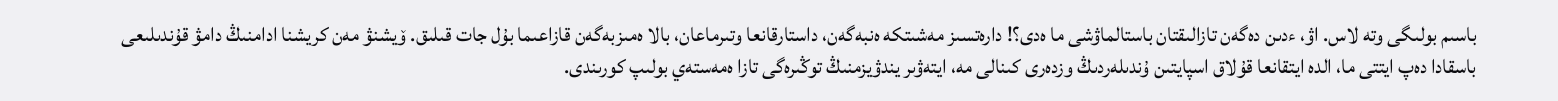باسىم بولىگى وتە لاس. اۋ، ءدىن دەگەن تازالىقتان باستالماۋشى ما ەدى؟! دارەتسىز مەشىتكە ەنبەگەن، داستارقانعا وتىرماعان، بالا ەمىزبەگەن قازاعىما بۇل جات قىلىق. ۆيشنۋ مەن كريشنا ادامنىڭ دامۋ قۇندىلىعى باسقادا دەپ ايتتى ما، الدە ايتقانعا قۇلاق اسپايتىن ۇندىلەردىڭ وزدەرى كىنالى مە، ايتەۋىر يندۋيزمنىڭ توڭىرەگى تازا ەمەستەي بولىپ كورىندى.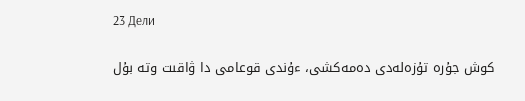23 Дели

كوش جۇرە تۇزەلەدى دەمەكشى، ءۇندى قوعامى دا ۋاقىت وتە بۇل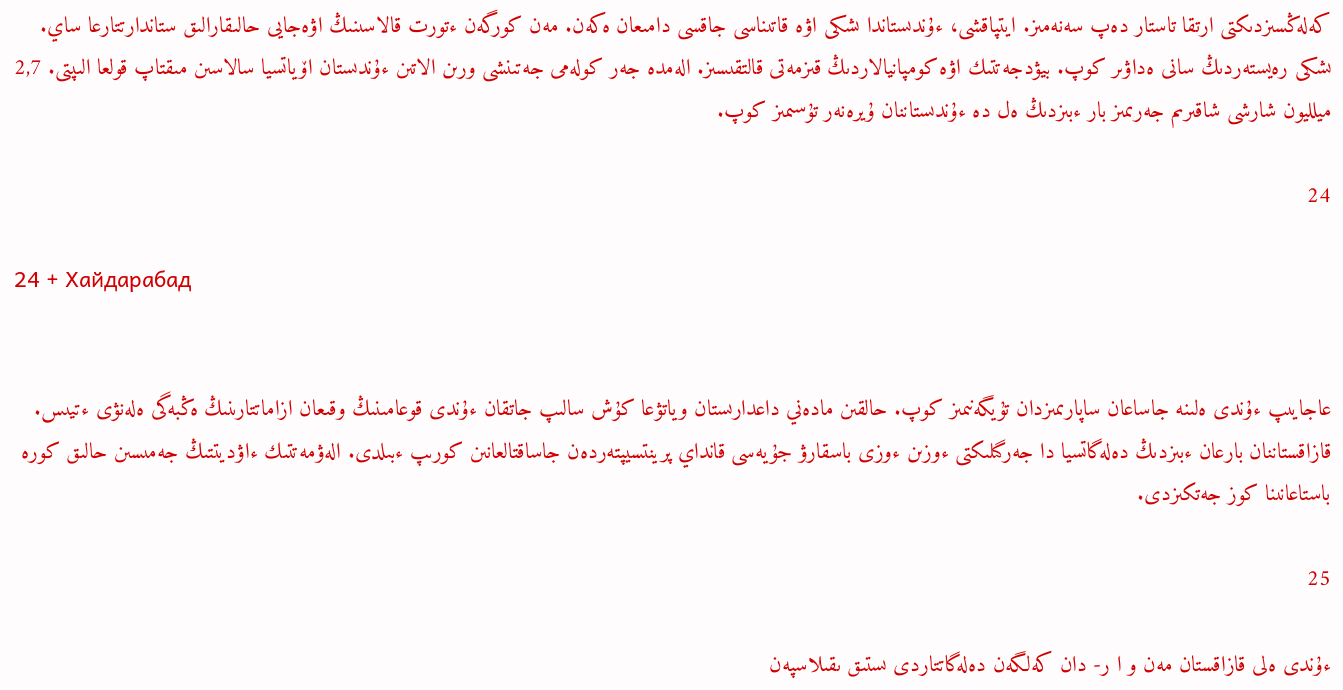كەلەڭسىزدىكتى ارتقا تاستار دەپ سەنەمىز. ايتپاقشى، ءۇندىستاندا ىشكى اۋە قاتىناسى جاقسى دامىعان ەكەن. مەن كورگەن ءتورت قالاسىنىڭ اۋەجايى حالىقارالىق ستاندارتتارعا ساي. ىشكى رەيستەردىڭ سانى ەداۋىر كوپ. بيۋدجەتتىك اۋە كومپانيالاردىڭ قىزمەتى قالتقىسىز. الەمدە جەر كولەمى جەتىنشى ورىن الاتىن ءۇندىستان اۆياتسيا سالاسىن مىقتاپ قولعا الىپتى. 2,7 ميلليون شارشى شاقىرىم جەرىمىز بار ءبىزدىڭ ەل دە ءۇندىستاننان ۇيرەنەر تۇسىمىز كوپ.

24

24 + Хайдарабад


عاجايىپ ءۇندى ەلىنە جاساعان ساپارىمىزدان تۇيگەنىمىز كوپ. حالقىن مادەني داعدارىستان وياتۋعا كۇش سالىپ جاتقان ءۇندى قوعامىنىڭ وقىعان ازاماتتارىنىڭ ەڭبەگى ەلەنۋى ءتيىس. قازاقستاننان بارعان ءبىزدىڭ دەلەگاتسيا دا جەرگىلىكتى ءوزىن ءوزى باسقارۋ جۇيەسى قانداي پرينتسيپتەردەن جاساقتالعانىن كورىپ ءبىلدى. الەۋمەتتىك ءاۋديتتىڭ جەمىسىن حالىق كورە باستاعانىنا كوز جەتكىزدى.

25

ءۇندى ەلى قازاقستان مەن و ا ر- دان كەلگەن دەلەگاتتاردى ىستىق ىقىلاسپەن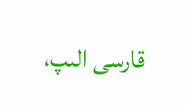قارسى الىپ،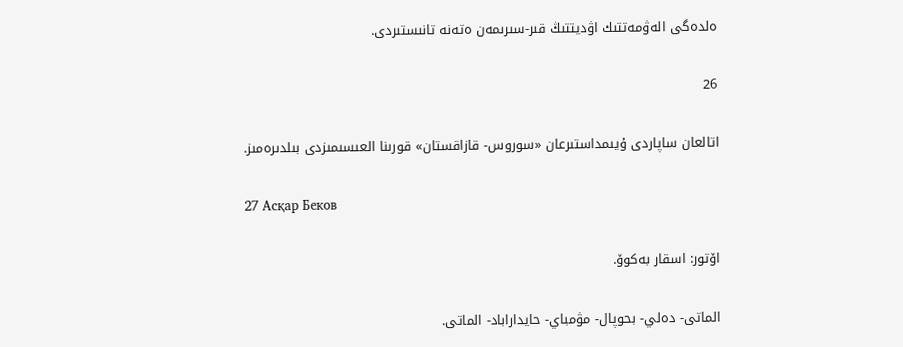ەلدەگى الەۋمەتتىك اۋديتتىڭ قىر-سىرىمەن ەتەنە تانىستىردى.

26

اتالعان ساپاردى ۇيىمداستىرعان «سوروس- قازاقستان» قورىنا العىسىمىزدى بىلدىرەمىز.

27 Асқар Беков

اۆتور: اسقار بەكوۆ.

الماتى- دەلي- بحوپال- مۋمباي- حايداراباد- الماتى.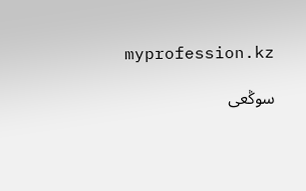myprofession.kz

سوڭعى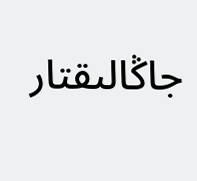جاڭالىقتار